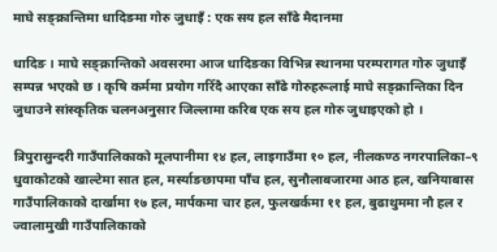माघे सङ्क्रान्तिमा धादिङमा गोरु जुधाइँ : एक सय हल साँढे मैदानमा

धादिङ । माघे सङ्क्रान्तिको अवसरमा आज धादिङका विभिन्न स्थानमा परम्परागत गोरु जुधाइँ सम्पन्न भएको छ । कृषि कर्ममा प्रयोग गरिँदै आएका साँढे गोरुहरूलाई माघे सङ्क्रान्तिका दिन जुधाउने सांस्कृतिक चलनअनुसार जिल्लामा करिब एक सय हल गोरु जुधाइएको हो ।

त्रिपुरासुन्दरी गाउँपालिकाको मूलपानीमा १४ हल, लाइगाउँमा १० हल, नीलकण्ठ नगरपालिका–९ धुवाकोटको खाल्टेमा सात हल, मर्स्याङछापमा पाँच हल, सुनौलाबजारमा आठ हल, खनियाबास गाउँपालिकाको दार्खामा १७ हल, मार्पकमा चार हल, फुलखर्कमा ११ हल, बुढाथुममा नौ हल र ज्वालामुखी गाउँपालिकाको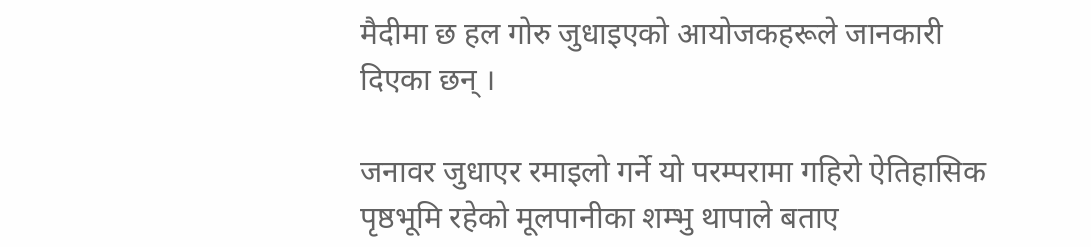मैदीमा छ हल गोरु जुधाइएको आयोजकहरूले जानकारी दिएका छन् ।

जनावर जुधाएर रमाइलो गर्ने यो परम्परामा गहिरो ऐतिहासिक पृष्ठभूमि रहेको मूलपानीका शम्भु थापाले बताए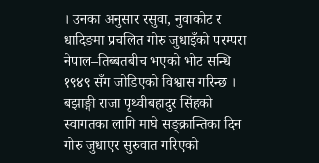। उनका अनुसार रसुवा, नुवाकोट र धादिङमा प्रचलित गोरु जुधाइँको परम्परा नेपाल–तिब्बतबीच भएको भोट सन्धि १९४९ सँग जोडिएको विश्वास गरिन्छ । बझाङ्गी राजा पृथ्वीबहादुर सिंहको स्वागतका लागि माघे सङ्क्रान्तिका दिन गोरु जुधाएर सुरुवात गरिएको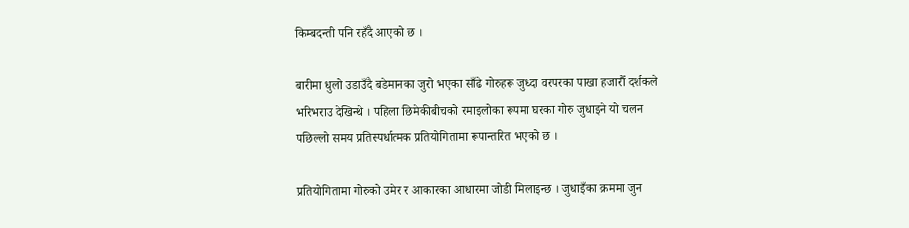किम्बदन्ती पनि रहँदै आएको छ ।

बारीमा धुलो उडाउँदै बडेमानका जुरो भएका साँढे गोरुहरू जुध्दा वरपरका पाखा हजारौँ दर्शकले भरिभराउ देखिन्थे । पहिला छिमेकीबीचको रमाइलोका रूपमा घरका गोरु जुधाइने यो चलन पछिल्लो समय प्रतिस्पर्धात्मक प्रतियोगितामा रूपान्तरित भएको छ ।

प्रतियोगितामा गोरुको उमेर र आकारका आधारमा जोडी मिलाइन्छ । जुधाइँका क्रममा जुन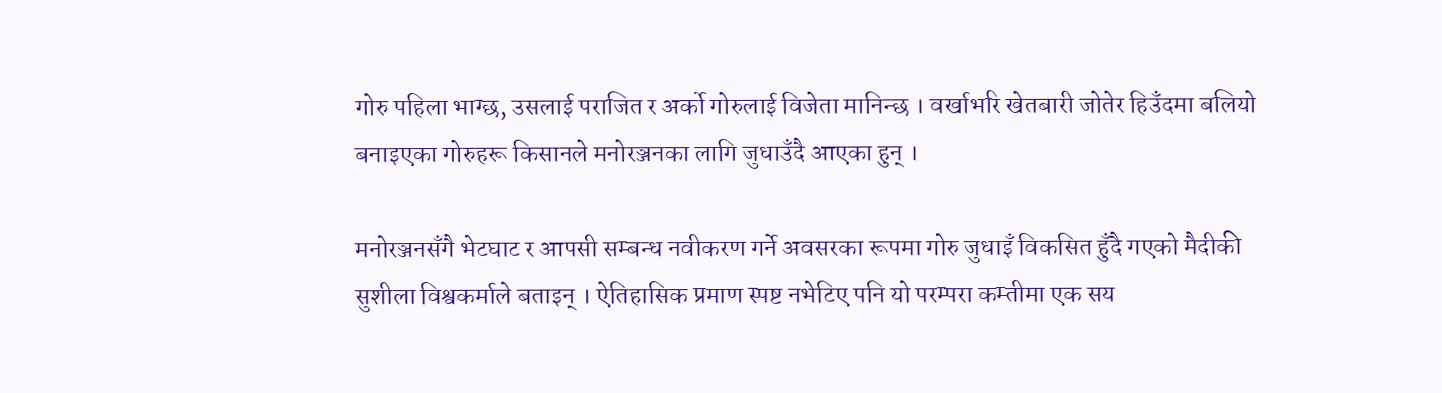गोरु पहिला भाग्छ, उसलाई पराजित र अर्को गोरुलाई विजेता मानिन्छ । वर्खाभरि खेतबारी जोतेर हिउँदमा बलियो बनाइएका गोरुहरू किसानले मनोरञ्जनका लागि जुधाउँदै आएका हुन् ।

मनोरञ्जनसँगै भेटघाट र आपसी सम्बन्ध नवीकरण गर्ने अवसरका रूपमा गोरु जुधाइँ विकसित हुँदै गएको मैदीकी सुशीला विश्वकर्माले बताइन् । ऐतिहासिक प्रमाण स्पष्ट नभेटिए पनि यो परम्परा कम्तीमा एक सय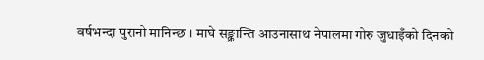वर्षभन्दा पुरानो मानिन्छ । माघे सङ्क्रान्ति आउनासाथ नेपालमा गोरु जुधाइँको दिनको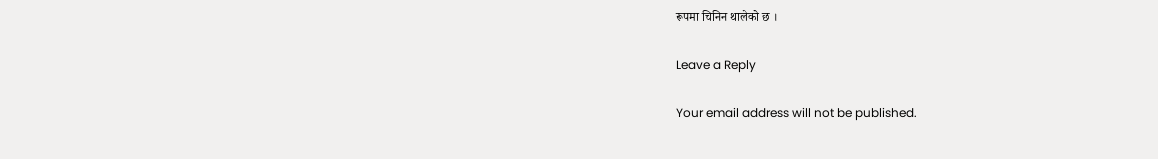रूपमा चिनिन थालेको छ ।

Leave a Reply

Your email address will not be published.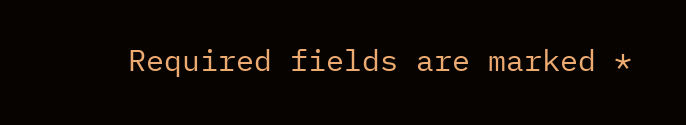Required fields are marked *